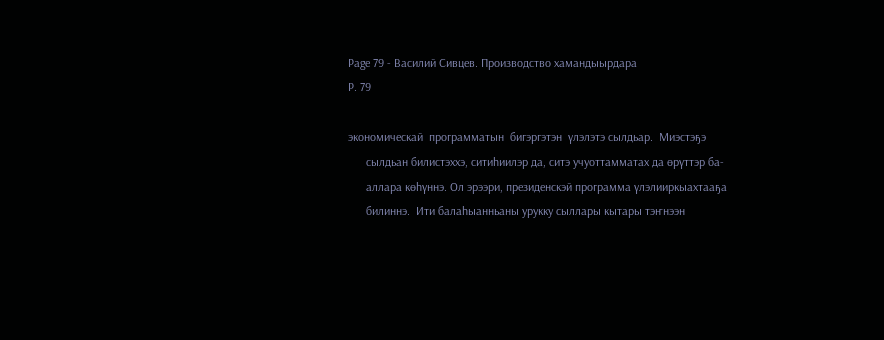Page 79 - Василий Сивцев. Производство хамандыырдара
P. 79

экономическай  программатын  бигэргэтэн  үлэлэтэ сылдьар.  Миэстэҕэ
      сылдьан билистэххэ, ситиһиилэр да, ситэ учуоттамматах да өрүттэр ба-
      аллара көһүннэ. Ол эрээри, президенскэй программа үлэлииркыахтааҕа
      билиннэ.  Ити балаһыанньаны урукку сыллары кытары тэҥнээн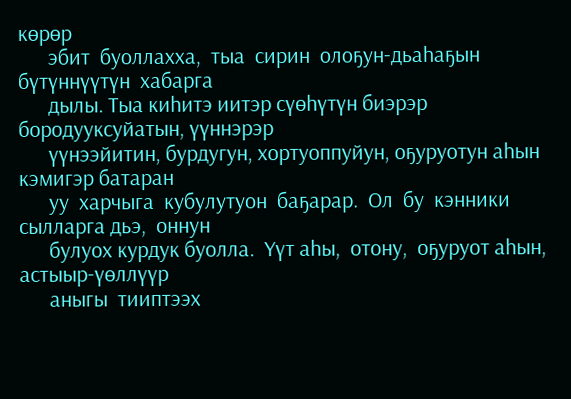көрөр
      эбит  буоллахха,  тыа  сирин  олоҕун-дьаһаҕын  бүтүннүүтүн  хабарга
      дылы. Тыа киһитэ иитэр сүөһүтүн биэрэр бородууксуйатын, үүннэрэр
      үүнээйитин, бурдугун, хортуоппуйун, оҕуруотун аһын кэмигэр батаран
      уу  харчыга  кубулутуон  баҕарар.  Ол  бу  кэнники  сылларга дьэ,  оннун
      булуох курдук буолла.  Үүт аһы,  отону,  оҕуруот аһын,  астыыр-үөллүүр
      аныгы  тииптээх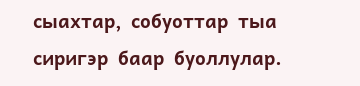сыахтар,  собуоттар  тыа  сиригэр  баар  буоллулар.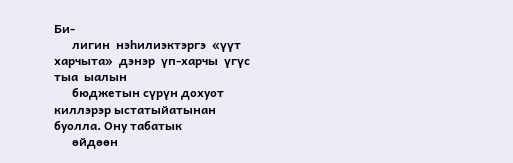Би-
      лигин  нэһилиэктэргэ  «үүт  харчыта»  дэнэр  үп-харчы  үгүс  тыа  ыалын
      бюджетын сүрүн дохуот киллэрэр ыстатыйатынан буолла. Ону табатык
      өйдөөн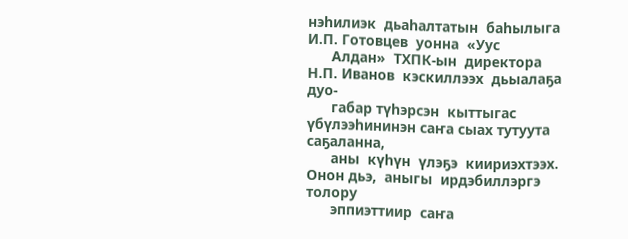нэһилиэк  дьаһалтатын  баһылыга  И.П. Готовцев  уонна  «Уус
      Алдан»  ТХПК-ын  директора  Н.П. Иванов  кэскиллээх  дьыалаҕа  дуо-
      габар түһэрсэн  кыттыгас үбүлээһининэн саҥа сыах тутуута саҕаланна,
      аны  күһүн  үлэҕэ  киириэхтээх.  Онон дьэ,  аныгы  ирдэбиллэргэ толору
      эппиэттиир  саҥа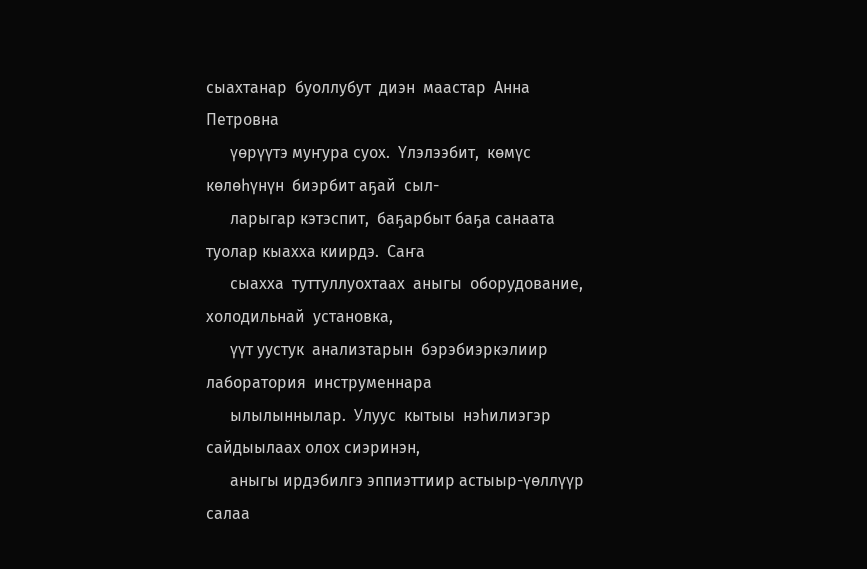сыахтанар  буоллубут  диэн  маастар  Анна  Петровна
      үөрүүтэ муҥура суох.  Үлэлээбит,  көмүс  көлөһүнүн  биэрбит аҕай  сыл-
      ларыгар кэтэспит,  баҕарбыт баҕа санаата туолар кыахха киирдэ.  Саҥа
      сыахха  туттуллуохтаах  аныгы  оборудование,  холодильнай  установка,
      үүт уустук  анализтарын  бэрэбиэркэлиир лаборатория  инструменнара
      ылылыннылар.  Улуус  кытыы  нэһилиэгэр сайдыылаах олох сиэринэн,
      аныгы ирдэбилгэ эппиэттиир астыыр-үөллүүр салаа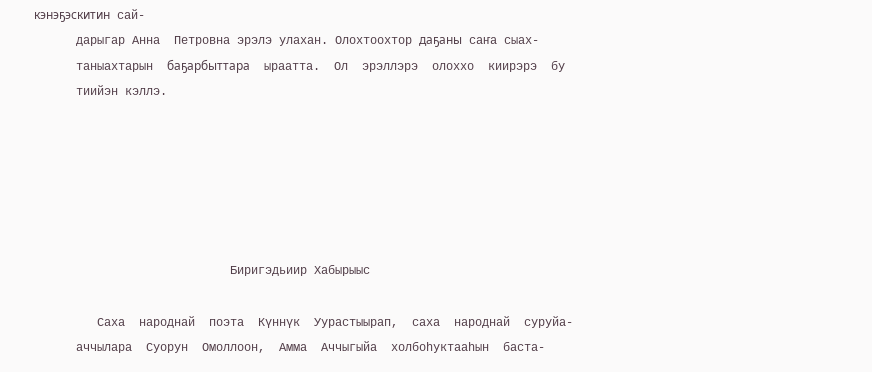кэнэҕэскитин сай-
      дарыгар Анна  Петровна эрэлэ улахан. Олохтоохтор даҕаны саҥа сыах-
      таныахтарын  баҕарбыттара  ыраатта.  Ол  эрэллэрэ  олоххо  киирэрэ  бу
      тиийэн кэллэ.






                            Биригэдьиир Хабырыыс

         Саха  народнай  поэта  Күннүк  Уурастыырап,  саха  народнай  суруйа-
      аччылара  Суорун  Омоллоон,  Амма  Аччыгыйа  холбоһуктааһын  баста-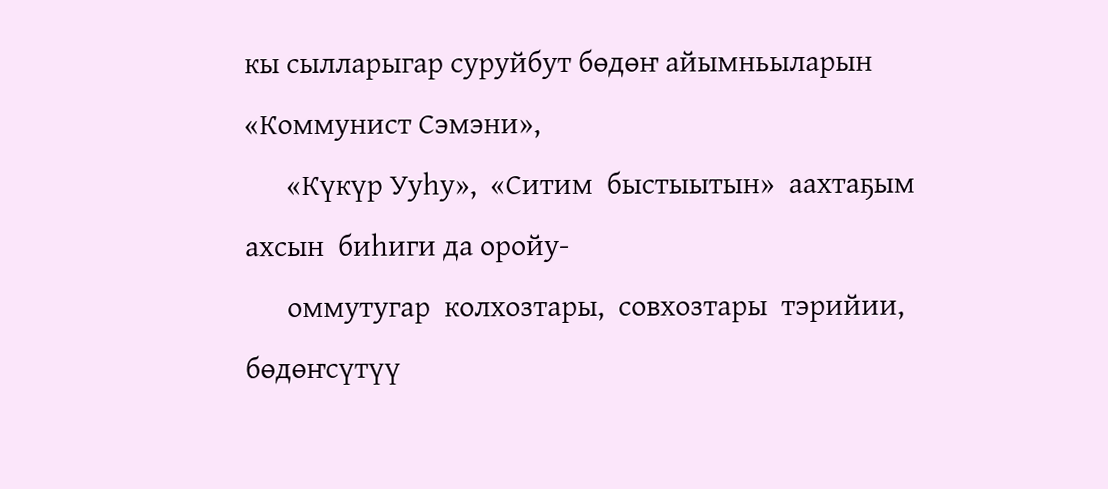кы сылларыгар суруйбут бөдөҥ айымньыларын  «Коммунист Сэмэни»,
      «Күкүр Ууһу»,  «Ситим  быстыытын»  аахтаҕым  ахсын  биһиги да оройу-
      оммутугар  колхозтары,  совхозтары  тэрийии,  бөдөҥсүтүү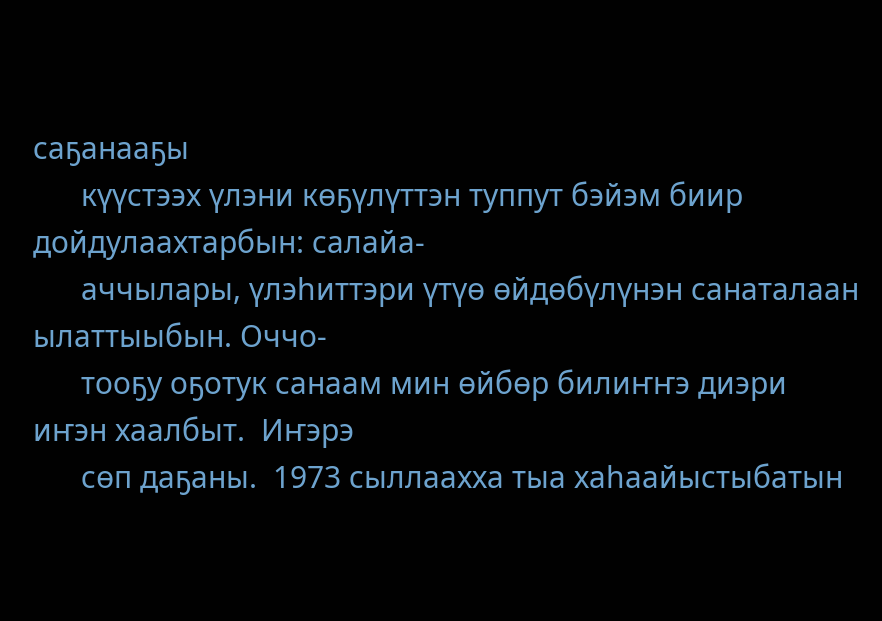саҕанааҕы
      күүстээх үлэни көҕүлүттэн туппут бэйэм биир дойдулаахтарбын: салайа-
      аччылары, үлэһиттэри үтүө өйдөбүлүнэн санаталаан ылаттыыбын. Оччо-
      тооҕу оҕотук санаам мин өйбөр билиҥҥэ диэри  иҥэн хаалбыт.  Иҥэрэ
      сөп даҕаны.  1973 сыллаахха тыа хаһаайыстыбатын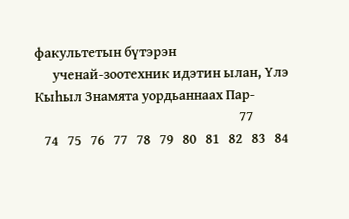факультетын бүтэрэн
      ученай-зоотехник идэтин ылан, Үлэ Кыһыл Знамята уордьаннаах Пар-
                                                                    77
   74   75   76   77   78   79   80   81   82   83   84